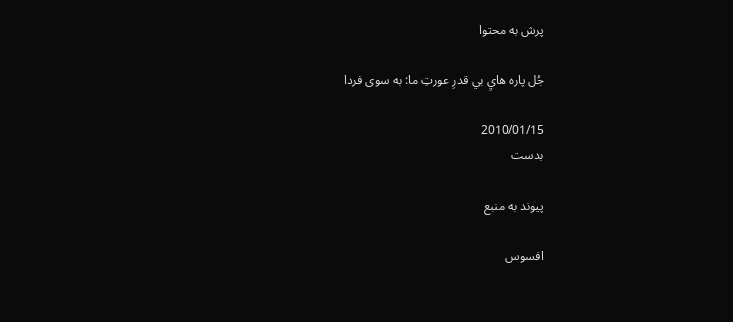پرش به محتوا

جُل پاره هايِ بي قدرِ عورتِ ما: به سوی فردا

2010/01/15
بدست

پیوند به منبع

افسوس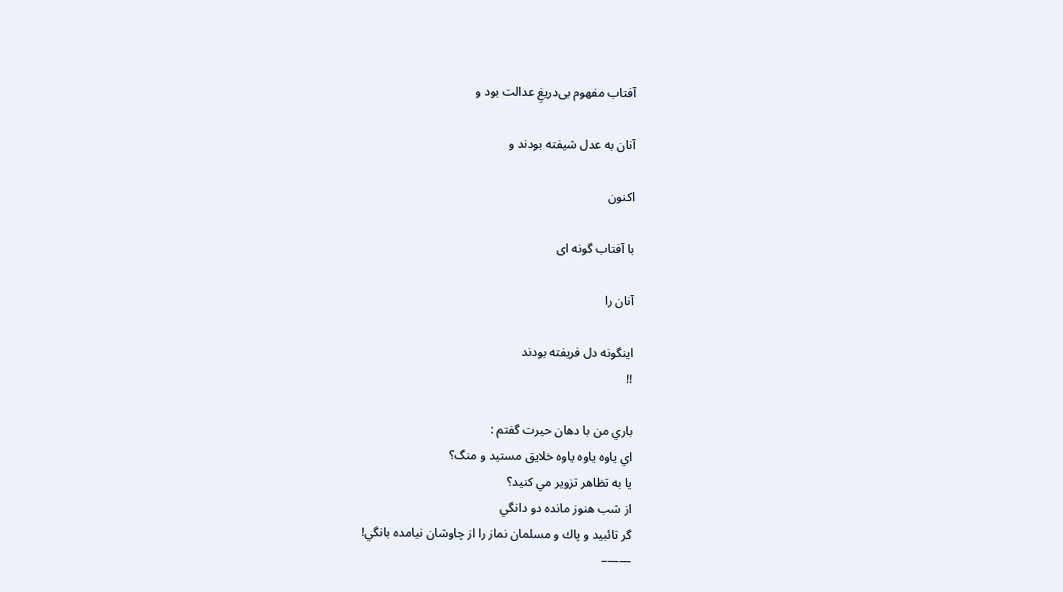آفتاب مفهوم بی‌دریغِ عدالت بود و

آنان به عدل شیفته بودند و

اکنون

با آفتاب گونه ای

آنان را

اینگونه دل فریفته بودند
!!

باري من با دهان حيرت گفتم :
اي ياوه ياوه ياوه خلايق مستيد و منگ؟
يا به تظاهر تزوير مي كنيد؟
از شب هنوز مانده دو دانگي
گر تائبيد و پاك و مسلمان نماز را از چاوشان نيامده بانگي!
——–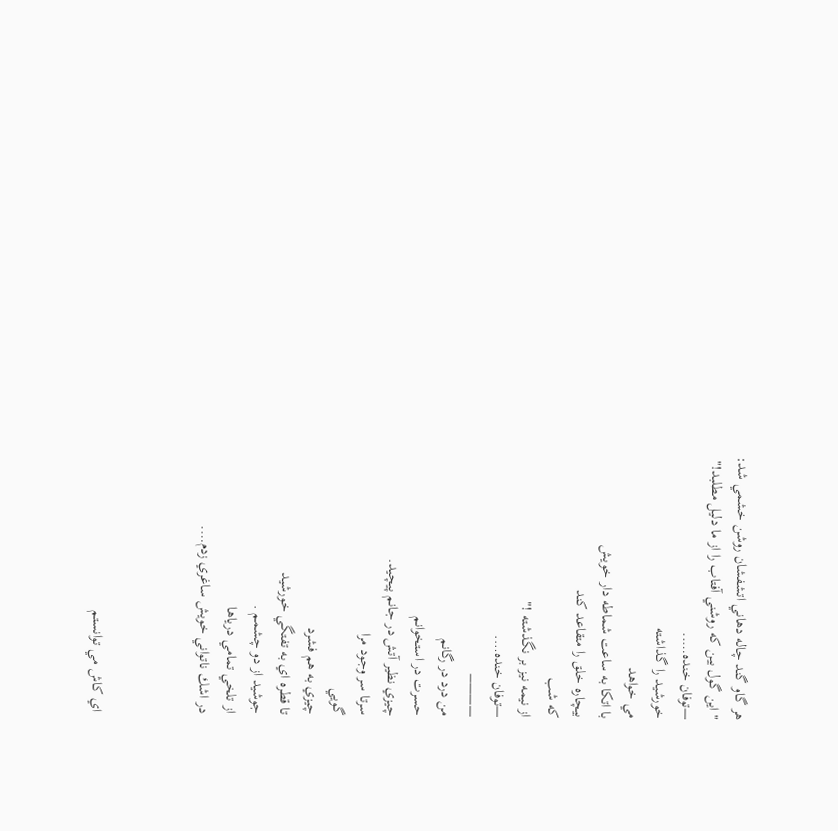هر گاو گند چاله دهاني اتشفشان روشن خشمي شد:
" اين گول بين كه روشني آفتاب را از ما دليل مطلبد!"
—توفان خنده…..
خورشيد را گذاشته
مي خواهد
با اتكا به ساعت شماطه دار خويش
بيچاره خلق را متقاعد كند
كه شب
از نيمه نيز بر نگذشته !"
—توفان خنده….
———–
من درد در رگانم
حسرت در استخوانم
چيزي نظير آتش در جانم پيچيد.
سرتا سر وجود مرا
گويي
چيزي به هم فشرد
تا قطره اي به تفتگي خورشيد
جوشيد از دو چشمم .
از تلخي تمامي درياها
در اشك ناتواني خويش ساغري زدم….



اي كاش مي توانستم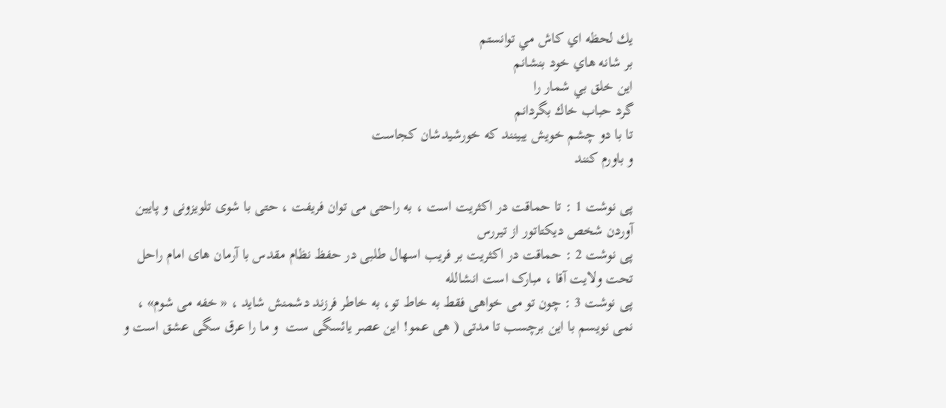يك لحظه اي كاش مي توانستم
بر شانه هاي خود بنشانم
اين خلق بي شمار را
گرد حباب خاك بگردانم
تا با دو چشم خويش يبينند كه خورشيدشان كجاست
و باورم كنند

پی نوشت 1 : تا حماقت در اکثریت است ، به راحتی می توان فریفت ، حتی با شوی تلویزونی و پایین آوردن شخص دیکتاتور از تیررس
پی نوشت 2 : حماقت در اکثریت بر فریب اسهال طلبی در حفظ نظام مقدس با آرمان های امام راحل تحت ولایت آقا ، مبارک است انشالله
پی نوشت 3 : چون تو می خواهی فقط به خاط تو، به خاطر فرزند دشمنش شاید ، « خفه می شوم» ، نمی نویسم با این برچسب تا مدتی ( هی عمو! این عصر یائسگی ست  و ما را عرق سگی عشق است و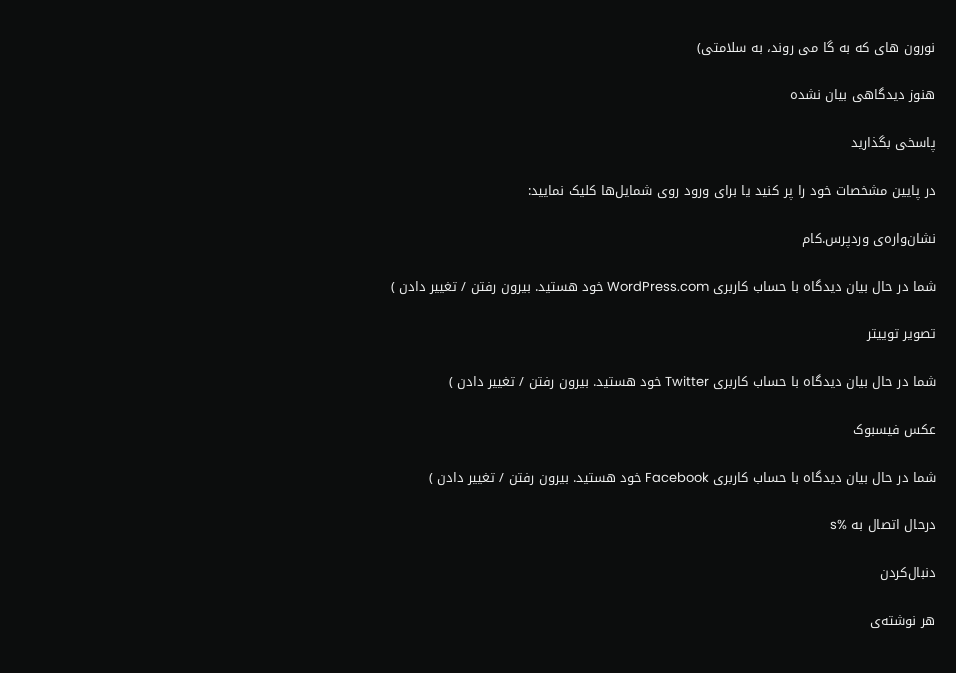نورون های که به گا می روند، به سلامتی)

هنوز دیدگاهی بیان نشده

پاسخی بگذارید

در پایین مشخصات خود را پر کنید یا برای ورود روی شمایل‌ها کلیک نمایید:

نشان‌واره‌ی وردپرس.کام

شما در حال بیان دیدگاه با حساب کاربری WordPress.com خود هستید. بیرون رفتن / تغییر دادن )

تصویر توییتر

شما در حال بیان دیدگاه با حساب کاربری Twitter خود هستید. بیرون رفتن / تغییر دادن )

عکس فیسبوک

شما در حال بیان دیدگاه با حساب کاربری Facebook خود هستید. بیرون رفتن / تغییر دادن )

درحال اتصال به %s

دنبال‌کردن

هر نوشته‌ی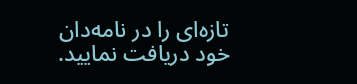تازه‌ای را در نامه‌دان خود دریافت نمایید.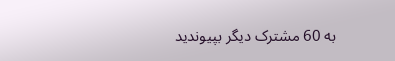به 60 مشترک دیگر بپیوندید